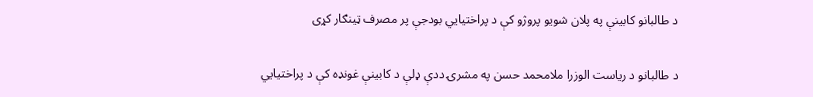د طالبانو کابینې په پلان شویو پروژو کې د پراختیایي بودجې پر مصرف ټینګار کړی

د طالبانو د ریاست الوزرا ملامحمد حسن په مشرۍ ددې ډلې د کابینې غونډه کې د پراختیایي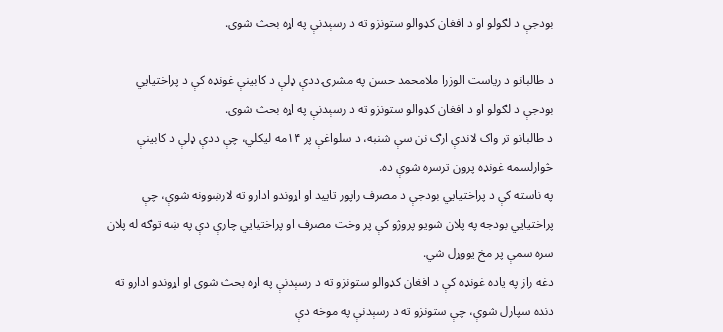بودجې د لګولو او د افغان کډوالو ستونزو ته د رسېدنې په اړه بحث شوی.

د طالبانو د ریاست الوزرا ملامحمد حسن په مشرۍ ددې ډلې د کابینې غونډه کې د پراختیایي بودجې د لګولو او د افغان کډوالو ستونزو ته د رسېدنې په اړه بحث شوی.
د طالبانو تر واک لاندې ارګ نن سې شنبه، د سلواغې پر ۱۴مه لیکلي، چې ددې ډلې د کابینې څوارلسمه غونډه پرون ترسره شوې ده.
په ناسته کې د پراختیایي بودجې د مصرف راپور تایید او اړوندو ادارو ته لارښوونه شوې، چې پراختیایي بودجه په پلان شویو پروژو کې پر وخت مصرف او پراختیایي چارې دې په ښه توګه له پلان سره سمې پر مخ یووړل شي.
دغه راز په یاده غونډه کې د افغان کډوالو ستونزو ته د رسېدنې په اړه بحث شوی او اړوندو ادارو ته دنده سپارل شوې، چې ستونزو ته د رسېدنې په موخه دې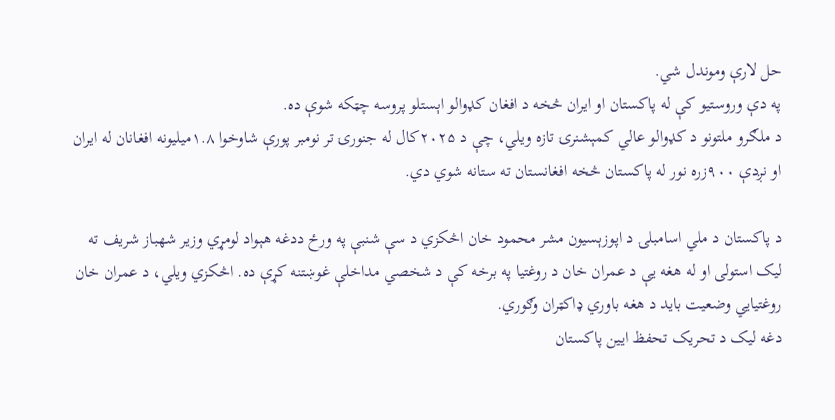حل لارې وموندل شي.
په دې وروستیو کې له پاکستان او ایران څخه د افغان کډوالو اېستلو پروسه چټکه شوې ده.
د ملګرو ملتونو د کډوالو عالي کمېشنرۍ تازه ویلي، چې د ۲۰۲۵کال له جنورۍ تر نومبر پورې شاوخوا ۱.۸میلیونه افغانان له ایران او نږدې ۹۰۰زره نور له پاکستان څخه افغانستان ته ستانه شوي دي.

د پاکستان د ملي اسامبلۍ د اپوزېسیون مشر محمود خان اڅکزي د سې شنبې په ورځ ددغه هېواد لومړي وزیر شهباز شریف ته لیک استولی او له هغه یې د عمران خان د روغتیا په برخه کې د شخصي مداخلې غوښتنه کړې ده. اڅکزي ویلي، د عمران خان روغتیايي وضعیت باید د هغه باوري ډاکټران وګوري.
دغه لیک د تحریک تحفظ ایین پاکستان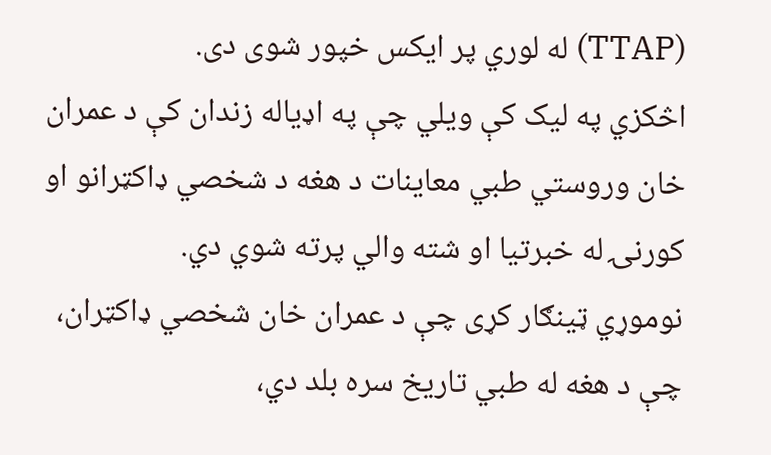(TTAP) له لوري پر ایکس خپور شوی دی.
اڅکزي په لیک کې ویلي چې په اډیاله زندان کې د عمران خان وروستي طبي معاینات د هغه د شخصي ډاکټرانو او کورنۍ له خبرتیا او شته والي پرته شوي دي.
نوموړي ټینګار کړی چې د عمران خان شخصي ډاکټران، چې د هغه له طبي تاریخ سره بلد دي،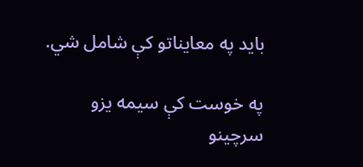باید په معایناتو کې شامل شي.

په خوست کې سیمه یزو سرچینو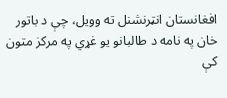افغانستان انټرنشنل ته وویل، چې د باتور خان په نامه د طالبانو یو غړي په مرکز متون کې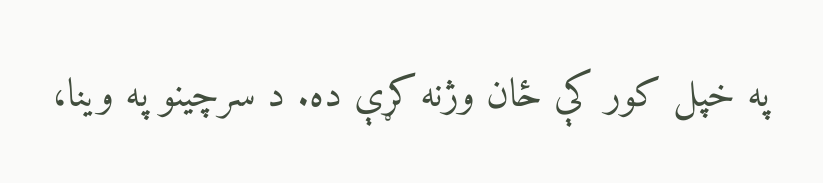په خپل کور کې ځان وژنه کړې ده. د سرچینو په وینا،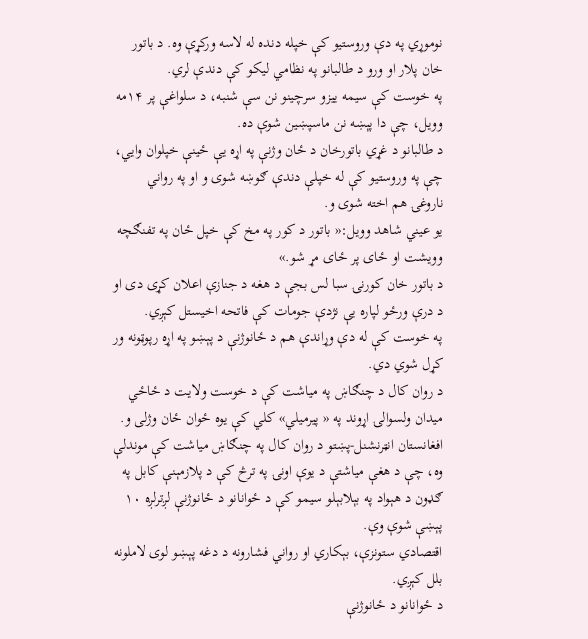نوموړي په دې وروستیو کې خپله دنده له لاسه ورکړې وه. د باتور خان پلار او ورو د طالبانو په نظامي لیکو کې دندې لري.
په خوست کې سیمه ییزو سرچینو نن سې شنبه، د سلواغې پر ۱۴مه وویل، چې دا پېښه نن ماسپښین شوې ده.
د طالبانو د غړي باتورخان د ځان وژنې په اړه یې ځینې خپلوان وايي، چې په وروستیو کې له خپلې دندې ګوښه شوی و او په رواني ناروغۍ هم اخته شوی و.
یو عیني شاهد وویل:« باتور د کور په مخ کې خپل ځان په تفنګچه وویشت او ځای پر ځای مړ شو.»
د باتور خان کورنۍ سبا لس بجې د هغه د جنازې اعلان کړی دی او د درې ورځو لپاره یې نژدې جومات کې فاتحه اخیستل کېږي.
په خوست کې له دې وړاندې هم د ځانوژنې د پېښو په اړه رپوټونه ور کړل شوي دي.
د روان کال د چنګاښ په میاشت کې د خوست ولایت د ځاځي میدان ولسوالۍ اړوند په « پیرمیلي» کلي کې یوه ځوان ځان وژلی و.
افغانستان انټرنشنل-پښتو د روان کال په چنګاښ میاشت کې موندلې وه، چې د هغې میاشتې د یوې اونۍ په ترڅ کې د پلازمېنې کابل په ګډون د هېواد په بېلابېلو سیمو کې د ځوانانو د ځانوژنې لږترلږه ۱۰ پېښې شوې وې.
اقتصادي ستونزې، بېکاري او رواني فشارونه د دغه پېښو لوی لاملونه بلل کېږي.
د ځوانانو د ځانوژنې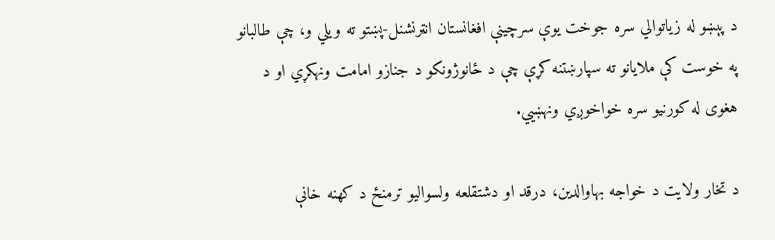د پېښو له زیاتوالي سره جوخت یوې سرچینې افغانستان انټرنشنل-پښتو ته ویلي و، چې طالبانو په خوست کې ملایانو ته سپارښتنه کړې چې د ځانوژونکو د جنازو امامت ونهکړي او د هغوی له کورنیو سره خواخوږي ونهښيي.

د تخار ولایت د خواجه بهاوالدین، درقد او دشتقلعه ولسوالیو ترمنځ د کهنه خانې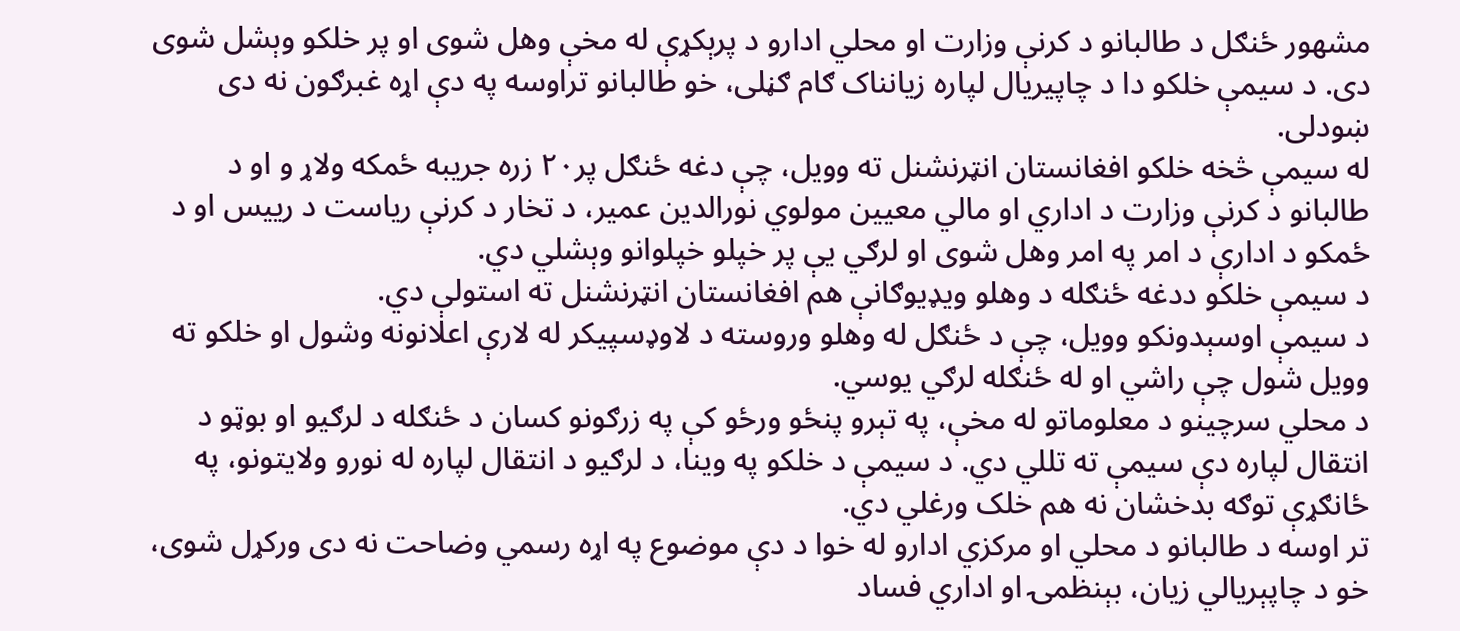مشهور ځنګل د طالبانو د کرنې وزارت او محلي ادارو د پرېکړې له مخې وهل شوی او پر خلکو وېشل شوی دی. د سیمې خلکو دا د چاپیریال لپاره زیانناک ګام ګڼلی، خو طالبانو تراوسه په دې اړه غبرګون نه دی ښودلی.
له سیمې څخه خلکو افغانستان انټرنشنل ته وویل، چې دغه ځنګل پر۲۰ زره جریبه ځمکه ولاړ و او د طالبانو د کرنې وزارت د اداري او مالي معیین مولوي نورالدین عمیر، د تخار د کرنې ریاست د رییس او د ځمکو د ادارې د امر په امر وهل شوی او لرګي یې پر خپلو خپلوانو وېشلي دي.
د سیمې خلکو ددغه ځنګله د وهلو ویډیوګانې هم افغانستان انټرنشنل ته استولې دي.
د سیمې اوسېدونکو وویل، چې د ځنګل له وهلو وروسته د لاوډسپیکر له لارې اعلانونه وشول او خلکو ته وویل شول چې راشي او له ځنګله لرګي یوسي.
د محلي سرچینو د معلوماتو له مخې، په تېرو پنځو ورځو کې په زرګونو کسان د ځنګله د لرګیو او بوټو د انتقال لپاره دې سیمې ته تللي دي. د سیمې د خلکو په وینا، د لرګیو د انتقال لپاره له نورو ولایتونو، په ځانګړې توګه بدخشان نه هم خلک ورغلي دي.
تر اوسه د طالبانو د محلي او مرکزي ادارو له خوا د دې موضوع په اړه رسمي وضاحت نه دی ورکړل شوی، خو د چاپېریالي زیان، بېنظمۍ او اداري فساد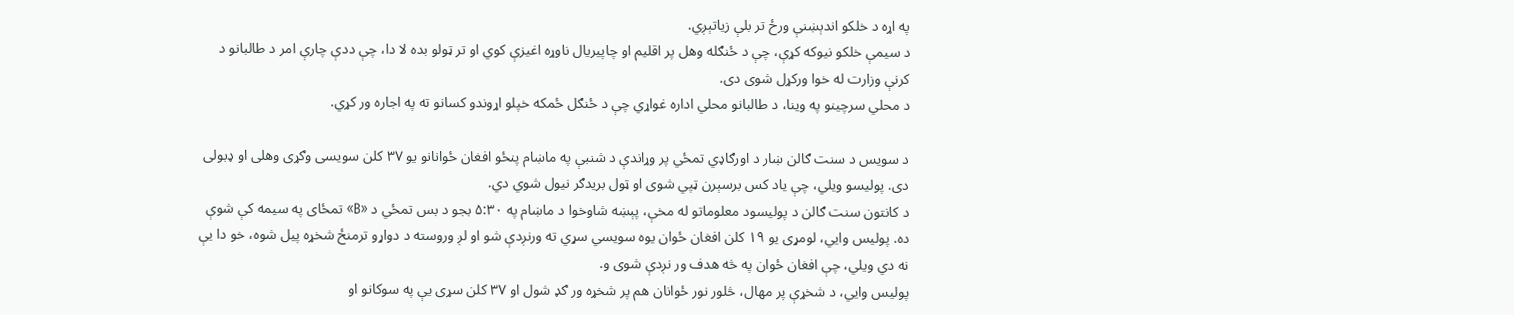په اړه د خلکو اندېښنې ورځ تر بلې زیاتېږي.
د سیمې خلکو نیوکه کړې، چې د ځنګله وهل پر اقلیم او چاپیریال ناوړه اغیزې کوي او تر ټولو بده لا دا، چې ددې چارې امر د طالبانو د کرنې وزارت له خوا ورکړل شوی دی.
د محلي سرچینو په وینا، د طالبانو محلي اداره غواړي چې د ځنګل ځمکه خپلو اړوندو کسانو ته په اجاره ور کړي.

د سویس د سنت ګالن ښار د اورګاډي تمځي پر وړاندې د شنبې په ماښام پنځو افغان ځوانانو یو ۳۷ کلن سویسی وګړی وهلی او ډبولی دی. پولیسو ویلي، چې یاد کس برسېرن ټپي شوی او ټول بریدګر نیول شوي دي.
د کانتون سنت ګالن د پولیسود معلوماتو له مخې، پېښه شاوخوا د ماښام په ۵:۳۰ بجو د بس تمځي د «B» تمځای په سیمه کې شوې ده. پولیس وايي، لومړی یو ۱۹ کلن افغان ځوان یوه سویسي سړي ته ورنږدې شو او لږ وروسته د دواړو ترمنځ شخړه پیل شوه، خو دا یې نه دي ویلي، چې افغان ځوان په څه هدف ور نږدې شوی و.
پولیس وايي، د شخړې پر مهال، څلور نور ځوانان هم پر شخړه ور ګډ شول او ۳۷ کلن سړی یې په سوکانو او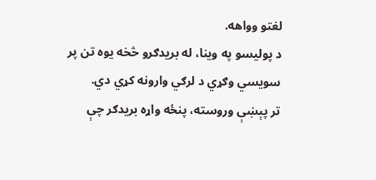لغتو وواهه.
د پولیسو په وینا، له بریدګرو څخه یوه تن پر سویسي وګړي د لرګي وارونه کړي دي.
تر پېښې وروسته، پنځه واړه بریدګر چې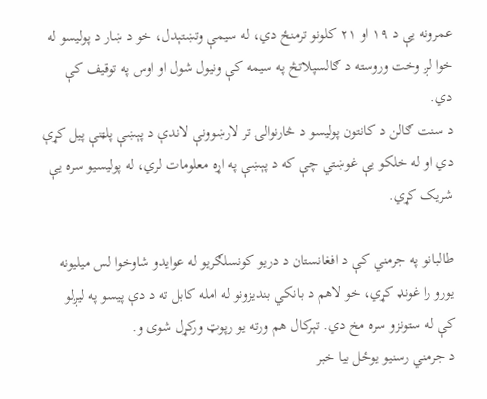عمرونه یې د ۱۹ او ۲۱ کلونو ترمنځ دي، له سیمې وتښتېدل، خو د ښار د پولیسو له خوا لږ وخت وروسته د ګالسپلاتڅ په سیمه کې ونیول شول او اوس په توقیف کې دي.
د سنت ګالن د کانتون پولیسو د څارنوالۍ تر لارښوونې لاندې د پېښې پلټنې پیل کړې دي او له خلکو یې غوښتي چې که د پېښې په اړه معلومات لري، له پولیسیو سره یې شریک کړي.

طالبانو په جرمني کې د افغانستان د دریو کونسلګریو له عوایدو شاوخوا لس میلیونه یورو را غونډ کړي، خو لاهم د بانکي بندیزونو له امله کابل ته د دې پیسو په لیږلو کې له ستونزو سره مخ دي. تېرکال هم ورته یو رپوټ ورکړل شوی و.
د جرمني رسنیو یوځل بیا خبر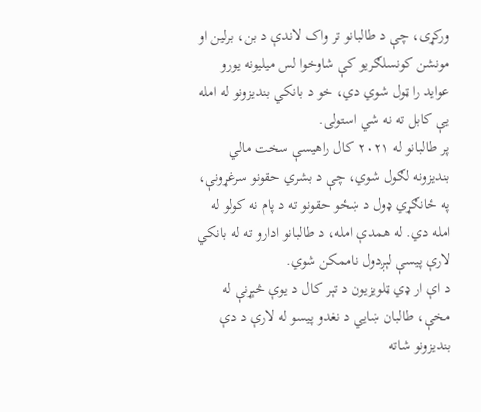ورکړی، چې د طالبانو تر واک لاندې د بن، برلین او مونشن کونسلګریو کې شاوخوا لس میلیونه یورو عواید را ټول شوي دي، خو د بانکي بندیزونو له امله یې کابل ته نه شي استولی.
پر طالبانو له ۲۰۲۱ کال راهیسې سخت مالي بندیزونه لګول شوي، چې د بشري حقونو سرغړونې، په ځانګړي ډول د ښځو حقونو ته د پام نه کولو له امله دي. له همدې امله، د طالبانو ادارو ته له بانکي لارې پیسې لېږدول ناممکن شوي.
د اې ار ډي ټلویزیون د تېر کال د یوې څېړنې له مخې، طالبان ښايي د نغدو پیسو له لارې د دې بندیزونو شاته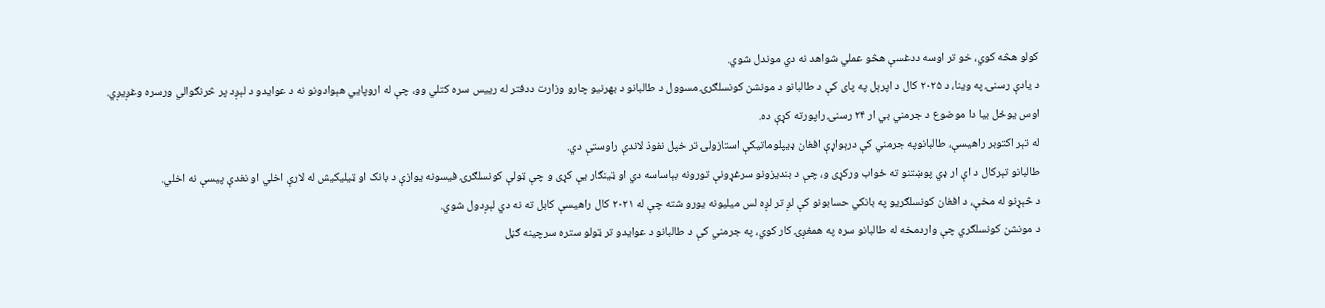کولو هڅه کوي، خو تر اوسه ددغسې هڅو عملي شواهد نه دي موندل شوي.
د یادې رسنۍ په وینا، د ۲۰۲۵ کال د اپرېل په پای کې د طالبانو د مونشن کونسلګرۍ مسوول د طالبانو د بهرنیو چارو وزارت ددفتر له رییس سره کتلي وو، چې له اروپايي هېوادونو نه د عوایدو د لېږد پر څرنګوالي ورسره وغږیږي.
اوس یوځل بیا دا موضوع د جرمني بي ار ۲۴ رسنۍ راپورته کړې ده.
له تېر اکتوبر راهیسې، طالبانوپه جرمني کې درېواړې افغان ډیپلوماتیکې استازولۍ تر خپل نفوذ لاندې راوستې دي.
طالبانو تېرکال د اې ار ډي پوښتنو ته ځواب ورکړی و، چې د بندیزونو سرغړونې تورونه بېاساسه دي او ټینګار یې کړی و چې ټولې کونسلګرۍ فیسونه یوازې د بانک او ټیليکیش له لارې اخلي او نغدې پیسې نه اخلي.
د څېړنو له مخې، د افغان کونسلګریو په بانکي حسابونو کې لږ تر لږه لس میلیونه یورو شته چې له ۲۰۲۱ کال راهیسې کابل ته نه دي لېږدول شوي.
د مونشن کونسلګري چې واردمخه له طالبانو سره په همغږۍ کار کوي، په جرمني کې د طالبانو د عوایدو تر ټولو ستره سرچینه ګڼل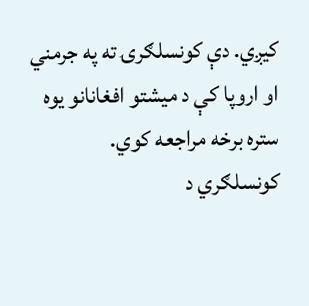کیږي. دې کونسلګرۍ ته په جرمني او اروپا کې د میشتو افغانانو یوه ستره برخه مراجعه کوي. کونسلګري د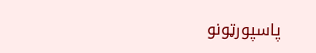پاسپورټونو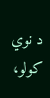د نوي کولو،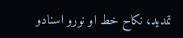تمدید، نکاح خط او نورو اسنادو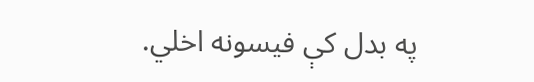په بدل کې فیسونه اخلي.